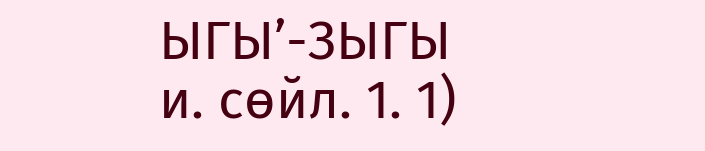ЫГЫ’-ЗЫГЫ и. сөйл. 1. 1)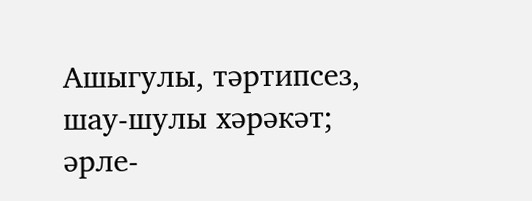Ашыгулы, тәртипсез, шау-шулы хәрәкәт; әрле-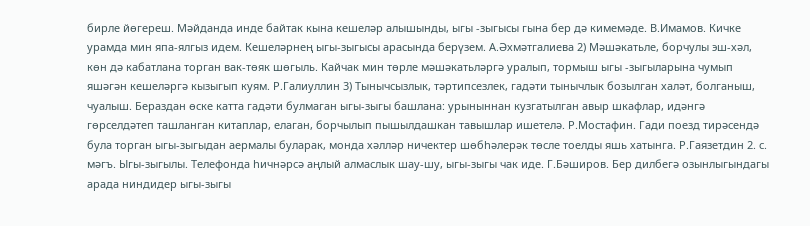бирле йөгереш. Мәйданда инде байтак кына кешеләр алышынды, ыгы -зыгысы гына бер дә кимемәде. В.Имамов. Кичке урамда мин япа-ялгыз идем. Кешеләрнең ыгы-зыгысы арасында берүзем. А.Әхмәтгалиева 2) Мәшәкатьле, борчулы эш-хәл, көн дә кабатлана торган вак-төяк шөгыль. Кайчак мин төрле мәшәкатьләргә уралып, тормыш ыгы -зыгыларына чумып яшәгән кешеләргә кызыгып куям. Р.Галиуллин 3) Тынычсызлык, тәртипсезлек, гадәти тынычлык бозылган халәт, болганыш, чуалыш. Бераздан өске катта гадәти булмаган ыгы-зыгы башлана: урыныннан кузгатылган авыр шкафлар, идәнгә гөрселдәтеп ташланган китаплар, елаган, борчылып пышылдашкан тавышлар ишетелә. Р.Мостафин. Гади поезд тирәсендә була торган ыгы-зыгыдан аермалы буларак, монда хәлләр ничектер шөбһәлерәк төсле тоелды яшь хатынга. Р.Гаязетдин 2. с. мәгъ. Ыгы-зыгылы. Телефонда һичнәрсә аңлый алмаслык шау-шу, ыгы-зыгы чак иде. Г.Бәширов. Бер дилбегә озынлыгындагы арада ниндидер ыгы-зыгы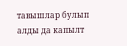тавышлар булып алды да капылт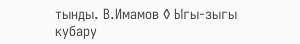тынды. В.Имамов ◊ Ыгы-зыгы кубару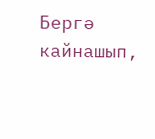Бергә кайнашып,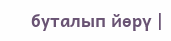буталып йөрү |